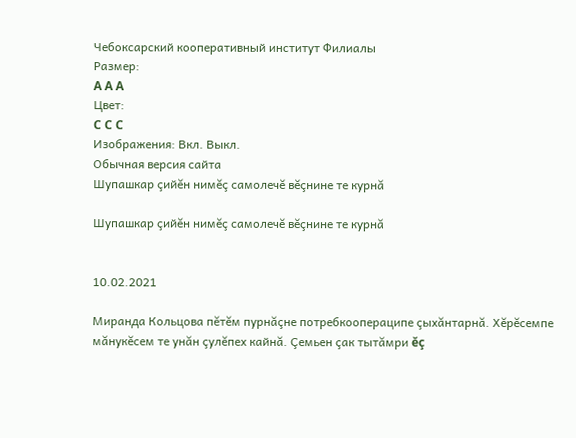Чебоксарский кооперативный институт Филиалы
Размер:
A A A
Цвет:
C C C
Изображения: Вкл. Выкл.
Обычная версия сайта
Шупашкар çийĕн нимĕç самолечĕ вĕçнине те курнă

Шупашкар çийĕн нимĕç самолечĕ вĕçнине те курнă


10.02.2021

Миранда Кольцова пĕтĕм пурнăçне потребкоопераципе çыхăнтарнă. Хĕрĕсемпе мăнукĕсем те унăн çулĕпех кайнă. Çемьен çак тытăмри ĕç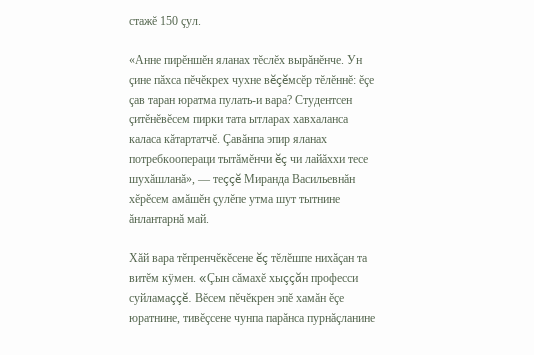стажĕ 150 çул.

«Анне пирĕншĕн яланах тĕслĕх вырăнĕнче. Ун çине пăхса пĕчĕкрех чухне вĕçĕмсĕр тĕлĕннĕ: ĕçе çав таран юратма пулать-и вара? Студентсен çитĕнĕвĕсем пирки тата ытларах хавхаланса каласа кăтартатчĕ. Çавăнпа эпир яланах потребкоопераци тытăмĕнчи ĕç чи лайăххи тесе шухăшланă», — теççĕ Миранда Васильевнăн хĕрĕсем амăшĕн çулĕпе утма шут тытнине ăнлантарнă май.

Хăй вара тĕпренчĕкĕсене ĕç тĕлĕшпе нихăçан та витĕм кÿмен. «Çын сăмахĕ хыççăн професси суйламаççĕ. Вĕсем пĕчĕкрен эпĕ хамăн ĕçе юратнине, тивĕçсене чунпа парăнса пурнăçланине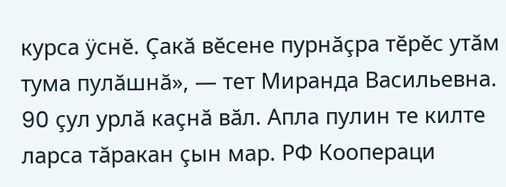курса ÿснĕ. Çакă вĕсене пурнăçра тĕрĕс утăм тума пулăшнă», — тет Миранда Васильевна. 90 çул урлă каçнă вăл. Апла пулин те килте ларса тăракан çын мар. РФ Коопераци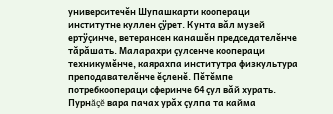университечĕн Шупашкарти коопераци институтне куллен çÿрет. Кунта вăл музей ертÿçинче, ветерансен канашĕн председателĕнче тăрăшать. Маларахри çулсенче коопераци техникумĕнче, каярахпа институтра физкультура преподавателĕнче ĕçленĕ. Пĕтĕмпе потребкоопераци сферинче 64 çул вăй хурать. Пурнăçĕ вара пачах урăх çулпа та кайма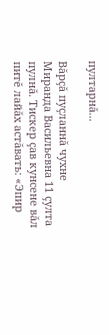пултарнă...

Вăрçă пуçланнă чухне Миранда Васильевна 11 çулта пулнă. Тискер çав кунсене вăл питĕ лайăх астăвать: «Эпир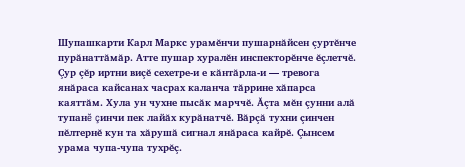Шупашкарти Карл Маркс урамĕнчи пушарнăйсен çуртĕнче пурăнаттăмăр. Атте пушар хуралĕн инспекторĕнче ĕçлетчĕ. Çур çĕр иртни виçĕ сехетре-и е кăнтăрла-и — тревога янăраса кайсанах часрах каланча тăррине хăпарса каяттăм. Хула ун чухне пысăк марччĕ. Ăçта мĕн çунни алă тупанĕ çинчи пек лайăх курăнатчĕ. Вăрçă тухни çинчен пĕлтернĕ кун та хăрушă сигнал янăраса кайрĕ. Çынсем урама чупа-чупа тухрĕç.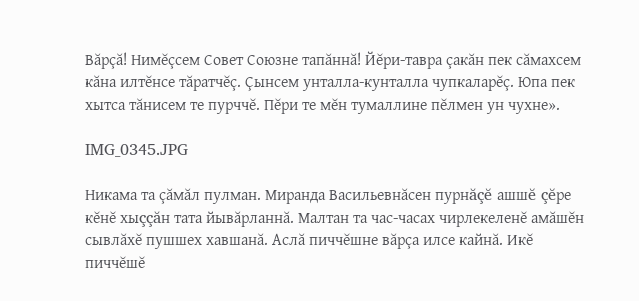Вăрçă! Нимĕçсем Совет Союзне тапăннă! Йĕри-тавра çакăн пек сăмахсем кăна илтĕнсе тăратчĕç. Çынсем унталла-кунталла чупкаларĕç. Юпа пек хытса тăнисем те пурччĕ. Пĕри те мĕн тумаллине пĕлмен ун чухне».

IMG_0345.JPG

Никама та çăмăл пулман. Миранда Васильевнăсен пурнăçĕ ашшĕ çĕре кĕнĕ хыççăн тата йывăрланнă. Малтан та час-часах чирлекеленĕ амăшĕн сывлăхĕ пушшех хавшанă. Аслă пиччĕшне вăрçа илсе кайнă. Икĕ пиччĕшĕ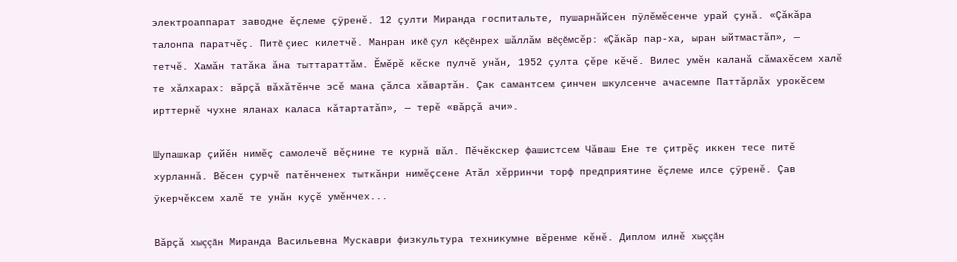электроаппарат заводне ĕçлеме çÿренĕ. 12 çулти Миранда госпитальте, пушарнăйсен пÿлĕмĕсенче урай çунă. «Çăкăра талонпа паратчĕç. Питĕ çиес килетчĕ. Манран икĕ çул кĕçĕнрех шăллăм вĕçĕмсĕр: «Çăкăр пар-ха, ыран ыйтмастăп», — тетчĕ. Хамăн татăка ăна тыттараттăм. Ĕмĕрĕ кĕске пулчĕ унăн, 1952 çулта çĕре кĕчĕ. Вилес умĕн каланă сăмахĕсем халĕ те хăлхарах: вăрçă вăхăтĕнче эсĕ мана çăлса хăвартăн. Çак самантсем çинчен шкулсенче ачасемпе Паттăрлăх урокĕсем ирттернĕ чухне яланах каласа кăтартатăп», — терĕ «вăрçă ачи».

Шупашкар çийĕн нимĕç самолечĕ вĕçнине те курнă вăл. Пĕчĕкскер фашистсем Чăваш Ене те çитрĕç иккен тесе питĕ хурланнă. Вĕсен çурчĕ патĕнченех тыткăнри нимĕçсене Атăл хĕрринчи торф предприятине ĕçлеме илсе çÿренĕ. Çав ÿкерчĕксем халĕ те унăн куçĕ умĕнчех...

Вăрçă хыççăн Миранда Васильевна Мускаври физкультура техникумне вĕренме кĕнĕ. Диплом илнĕ хыççăн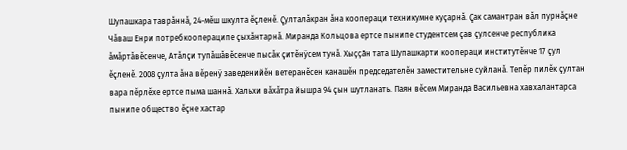Шупашкара таврăннă, 24-мĕш шкулта ĕçленĕ. Çулталăкран ăна коопераци техникумне куçарнă. Çак самантран вăл пурнăçне Чăваш Енри потребкоопераципе çыхăнтарнă. Миранда Кольцова ертсе пынипе студентсем çав çулсенче республика ăмăртăвĕсенче, Атăлçи тупăшăвĕсенче пысăк çитĕнÿсем тунă. Хыççăн тата Шупашкарти коопераци институтĕнче 17 çул ĕçленĕ. 2008 çулта ăна вĕренÿ заведенийĕн ветеранĕсен канашĕн председателĕн заместительне суйланă. Тепĕр пилĕк çултан вара пĕрлĕхе ертсе пыма шаннă. Хальхи вăхăтра йышра 94 çын шутланать. Паян вĕсем Миранда Васильевна хавхалантарса пынипе общество ĕçне хастар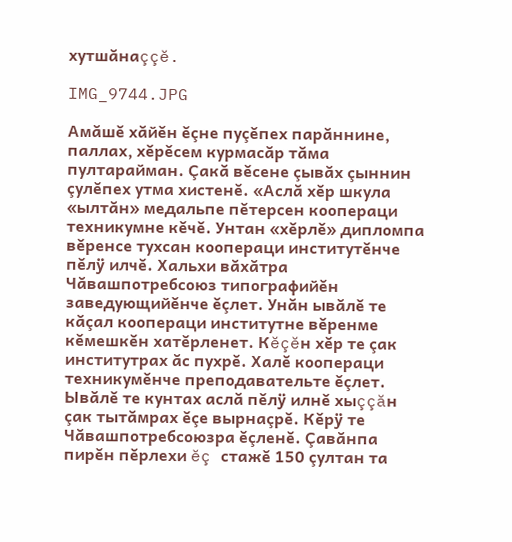хутшăнаççĕ.

IMG_9744.JPG

Амăшĕ хăйĕн ĕçне пуçĕпех парăннине, паллах, хĕрĕсем курмасăр тăма пултарайман. Çакă вĕсене çывăх çыннин çулĕпех утма хистенĕ. «Аслă хĕр шкула «ылтăн» медальпе пĕтерсен коопераци техникумне кĕчĕ. Унтан «хĕрлĕ» дипломпа вĕренсе тухсан коопераци институтĕнче пĕлÿ илчĕ. Хальхи вăхăтра Чăвашпотребсоюз типографийĕн заведующийĕнче ĕçлет. Унăн ывăлĕ те кăçал коопераци институтне вĕренме кĕмешкĕн хатĕрленет. Кĕçĕн хĕр те çак институтрах ăс пухрĕ. Халĕ коопераци техникумĕнче преподавательте ĕçлет. Ывăлĕ те кунтах аслă пĕлÿ илнĕ хыççăн çак тытăмрах ĕçе вырнаçрĕ. Кĕрÿ те Чăвашпотребсоюзра ĕçленĕ. Çавăнпа пирĕн пĕрлехи ĕç стажĕ 150 çултан та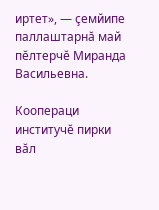иртет», — çемйипе паллаштарнă май пĕлтерчĕ Миранда Васильевна.

Коопераци институчĕ пирки вăл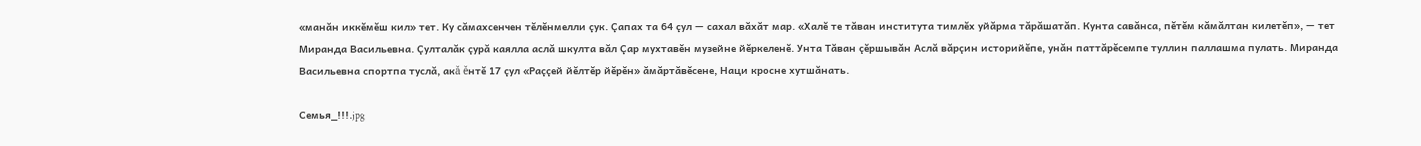«манăн иккĕмĕш кил» тет. Ку сăмахсенчен тĕлĕнмелли çук. Çапах та 64 çул — сахал вăхăт мар. «Халĕ те тăван института тимлĕх уйăрма тăрăшатăп. Кунта савăнса, пĕтĕм кăмăлтан килетĕп», — тет Миранда Васильевна. Çулталăк çурă каялла аслă шкулта вăл Çар мухтавĕн музейне йĕркеленĕ. Унта Тăван çĕршывăн Аслă вăрçин историйĕпе, унăн паттăрĕсемпе туллин паллашма пулать. Миранда Васильевна спортпа туслă, акă ĕнтĕ 17 çул «Раççей йĕлтĕр йĕрĕн» ăмăртăвĕсене, Наци кросне хутшăнать.

Семья_!!!.jpg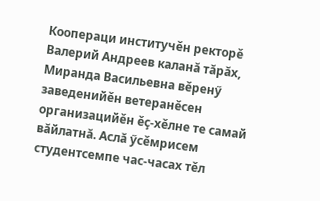Коопераци институчěн ректорě Валерий Андреев каланă тăрăх, Миранда Васильевна вěренӳ заведенийěн ветеранěсен организацийěн ěҫ-хěлне те самай вăйлатнă. Аслă ӳсěмрисем студентсемпе час-часах тěл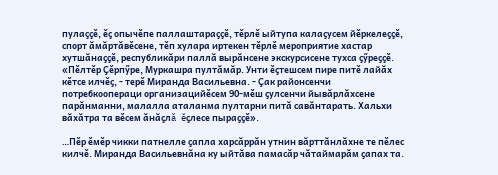пулаҫҫě, ěҫ опычěпе паллаштараҫҫě, тěрлě ыйтупа калаҫусем йěркелеҫҫě, спорт ăмăртăвěсене, тěп хулара иртекен тěрлě мероприятие хастар хутшăнаҫҫě, республикăри паллă вырăнсене экскурсисене тухса ҫӳреҫҫě. «Пěлтěр Ҫěрпӳре, Муркашра пултăмăр. Унти ěҫтешсем пире питě лайăх кěтсе илчěҫ, - терě Миранда Васильевна. - Ҫак районсенчи потребкоопераци организацийěсем 90-мěш ҫулсенчи йывăрлăхсене парăнманни, малалла аталанма пултарни питă савăнтарать. Хальхи вăхăтра та вěсем ăнăҫлă ěҫлесе пыраҫҫě».

…Пěр ěмěр чикки патнелле ҫапла харсăррăн утнин вăрттăнлăхне те пěлес килчě. Миранда Васильевнăна ку ыйтăва памасăр чăтаймарăм ҫапах та.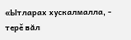«Ытларах хускалмалла, - терě вăл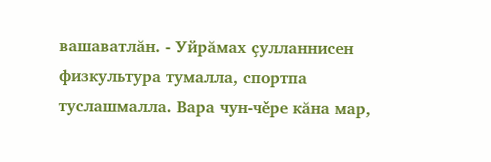вашаватлăн. - Уйрăмах ҫулланнисен физкультура тумалла, спортпа туслашмалла. Вара чун-чěре кăна мар,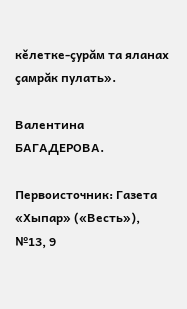кěлетке-ҫурăм та яланах ҫамрăк пулать».

Валентина БАГАДЕРОВА.

Первоисточник: Газета «Хыпар» («Весть»), №13, 9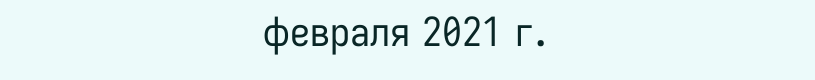февраля 2021 г.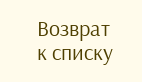Возврат к списку